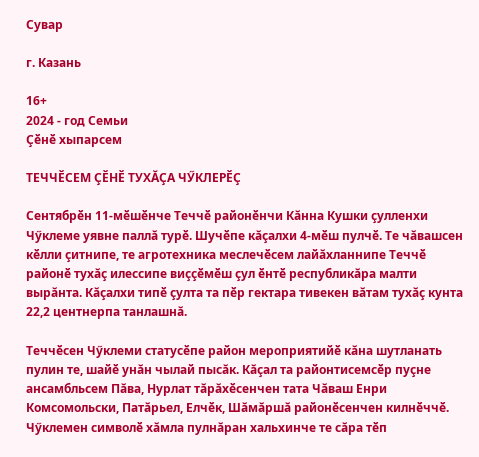Сувар

г. Казань

16+
2024 - год Семьи
Çӗнӗ хыпарсем

ТЕЧЧӖСЕМ ÇӖНӖ ТУХĂÇА ЧӲКЛЕРӖÇ

Сентябрӗн 11-мӗшӗнче Теччӗ районӗнчи Кăнна Кушки çулленхи Чӳклеме уявне паллă турӗ. Шучӗпе кăçалхи 4-мӗш пулчӗ. Те чăвашсен кӗлли çитнипе, те агротехника меслечӗсем лайăхланнипе Теччӗ районӗ тухăç илессипе виççӗмӗш çул ӗнтӗ республикăра малти вырăнта. Кăçалхи типӗ çулта та пӗр гектара тивекен вăтам тухăç кунта 22,2 центнерпа танлашнă.

Теччӗсен Чӳклеми статусӗпе район мероприятийӗ кăна шутланать пулин те, шайӗ унăн чылай пысăк. Кăçал та районтисемсӗр пуçне ансамбльсем Пăва, Нурлат тăрăхӗсенчен тата Чăваш Енри Комсомольски, Патăрьел, Елчӗк, Шăмăршă районӗсенчен килнӗччӗ. Чӳклемен символӗ хăмла пулнăран хальхинче те сăра тӗп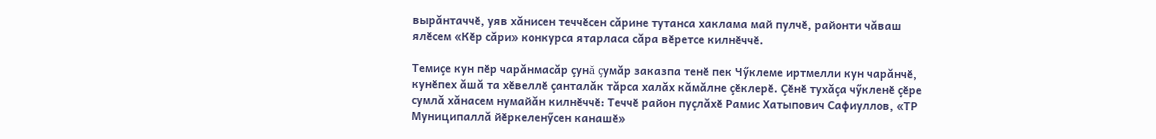вырăнтаччӗ, уяв хăнисен теччӗсен сăрине тутанса хаклама май пулчӗ, районти чăваш ялӗсем «Кӗр сăри» конкурса ятарласа сăра вӗретсе килнӗччӗ.

Темиçе кун пӗр чарăнмасăр çунă çумăр заказпа тенӗ пек Чӳклеме иртмелли кун чарăнчӗ, кунӗпех ăшă та хӗвеллӗ çанталăк тăрса халăх кăмăлне çӗклерӗ. Çӗнӗ тухăçа чӳкленӗ çӗре сумлă хăнасем нумайăн килнӗччӗ: Теччӗ район пуçлăхӗ Рамис Хатыпович Сафиуллов, «ТР Муниципаллă йӗркеленӳсен канашӗ»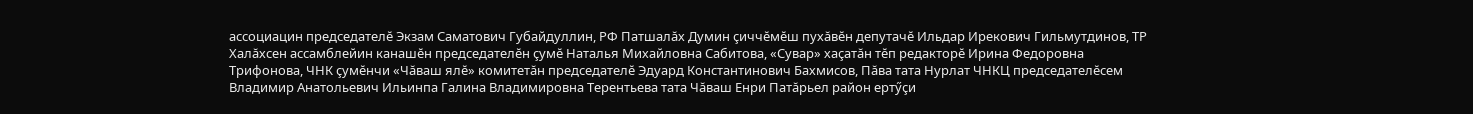ассоциацин председателӗ Экзам Саматович Губайдуллин, РФ Патшалăх Думин çиччӗмӗш пухăвӗн депутачӗ Ильдар Ирекович Гильмутдинов, ТР Халăхсен ассамблейин канашӗн председателӗн çумӗ Наталья Михайловна Сабитова, «Сувар» хаçатăн тӗп редакторӗ Ирина Федоровна Трифонова, ЧНК çумӗнчи «Чăваш ялӗ» комитетăн председателӗ Эдуард Константинович Бахмисов, Пăва тата Нурлат ЧНКЦ председателӗсем Владимир Анатольевич Ильинпа Галина Владимировна Терентьева тата Чăваш Енри Патăрьел район ертӳçи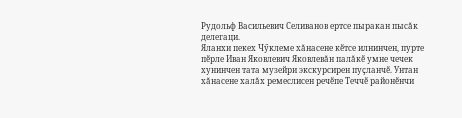Рудольф Васильевич Селиванов ертсе пыракан пысăк делегаци.
Яланхи пекех Чӳклеме хăнасене кӗтсе илнинчен, пурте пӗрле Иван Яковлевич Яковлевăн палăкӗ умне чечек хунинчен тата музейри экскурсирен пуçланчӗ. Унтан хăнасене халăх ремеслисен речӗпе Теччӗ районӗнчи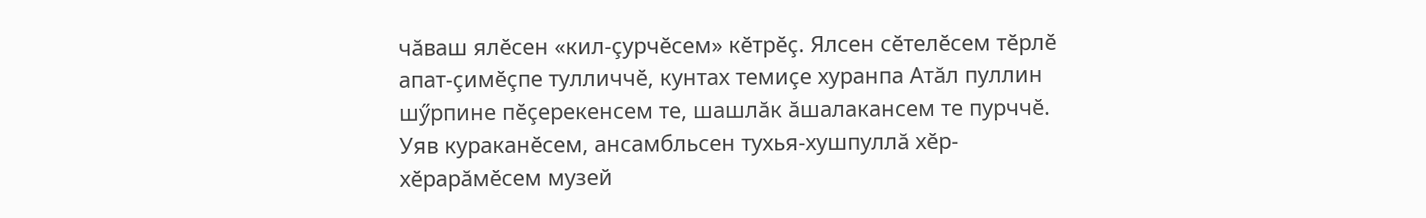чăваш ялӗсен «кил-çурчӗсем» кӗтрӗç. Ялсен сӗтелӗсем тӗрлӗ апат-çимӗçпе тулличчӗ, кунтах темиçе хуранпа Атăл пуллин шӳрпине пӗçерекенсем те, шашлăк ăшалакансем те пурччӗ.
Уяв кураканӗсем, ансамбльсен тухья-хушпуллă хӗр-хӗрарăмӗсем музей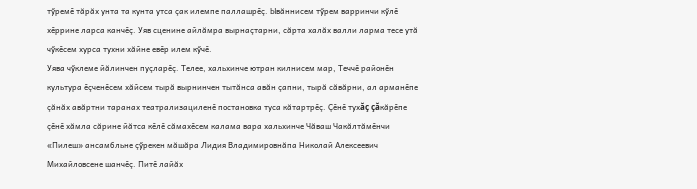тӳремӗ тăрăх унта та кунта утса çак илемпе паллашрӗç. Ывăннисем тӳрем варринчи кӳлӗ хӗррине ларса канчӗç. Уяв сценине айлăмра вырнаçтарни, сăрта халăх валли ларма тесе утă чӳкӗсем хурса тухни хăйне евӗр илем кӳчӗ.
Уява чӳклеме йăлинчен пуçларӗç. Телее, хальхинче ютран килнисем мар, Теччӗ районӗн культура ӗçченӗсем хăйсем тырă вырнинчен тытăнса авăн çапни, тырă сăвăрни, ал арманӗпе çăнăх авăртни таранах театрализациленӗ постановка туса кăтартрӗç. Çӗнӗ тухăç çăкăрӗпе çӗнӗ хăмла сăрине йăтса кӗлӗ сăмахӗсем калама вара хальхинче Чăваш Чакăлтăмӗнчи «Пилеш» ансамбльне çӳрекен мăшăра Лидия Владимировнăпа Николай Алексеевич Михайловсене шанчӗç. Питӗ лайăх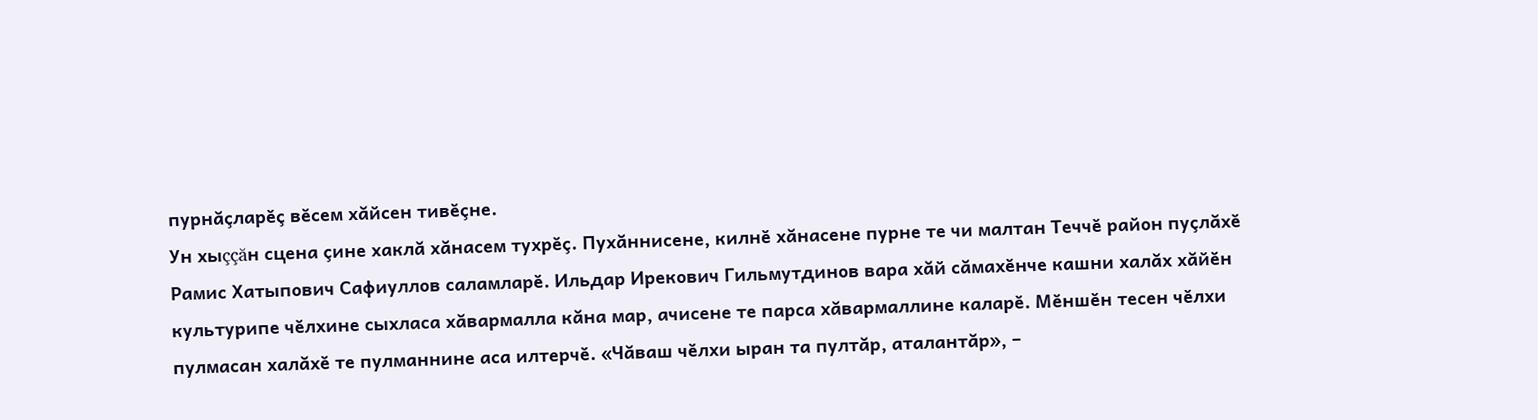пурнăçларӗç вӗсем хăйсен тивӗçне.
Ун хыççăн сцена çине хаклă хăнасем тухрӗç. Пухăннисене, килнӗ хăнасене пурне те чи малтан Теччӗ район пуçлăхӗ Рамис Хатыпович Сафиуллов саламларӗ. Ильдар Ирекович Гильмутдинов вара хăй сăмахӗнче кашни халăх хăйӗн культурипе чӗлхине сыхласа хăвармалла кăна мар, ачисене те парса хăвармаллине каларӗ. Мӗншӗн тесен чӗлхи пулмасан халăхӗ те пулманнине аса илтерчӗ. «Чăваш чӗлхи ыран та пултăр, аталантăр», –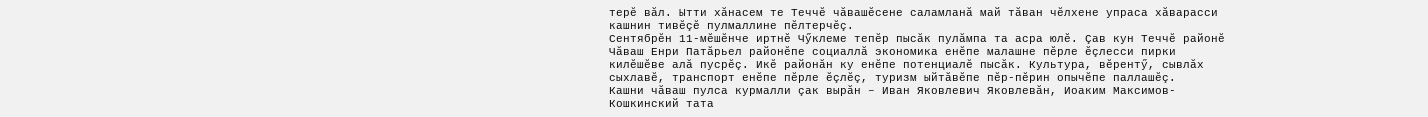терӗ вăл. Ытти хăнасем те Теччӗ чăвашӗсене саламланă май тăван чӗлхене упраса хăварасси кашнин тивӗçӗ пулмаллине пӗлтерчӗç.
Сентябрӗн 11-мӗшӗнче иртнӗ Чӳклеме тепӗр пысăк пулăмпа та асра юлӗ. Çав кун Теччӗ районӗ Чăваш Енри Патăрьел районӗпе социаллă экономика енӗпе малашне пӗрле ӗçлесси пирки килӗшӗве алă пусрӗç. Икӗ районăн ку енӗпе потенциалӗ пысăк. Культура, вӗрентӳ, сывлăх сыхлавӗ, транспорт енӗпе пӗрле ӗçлӗç, туризм ыйтăвӗпе пӗр-пӗрин опычӗпе паллашӗç.
Кашни чăваш пулса курмалли çак вырăн – Иван Яковлевич Яковлевăн, Иоаким Максимов-Кошкинский тата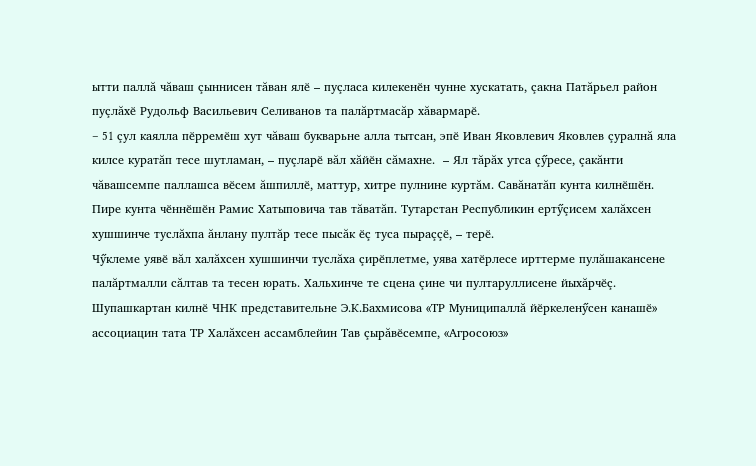ытти паллă чăваш çыннисен тăван ялӗ – пуçласа килекенӗн чунне хускатать, çакна Патăрьел район пуçлăхӗ Рудольф Васильевич Селиванов та палăртмасăр хăвармарӗ.
– 51 çул каялла пӗрремӗш хут чăваш букварьне алла тытсан, эпӗ Иван Яковлевич Яковлев çуралнă яла килсе куратăп тесе шутламан, – пуçларӗ вăл хăйӗн сăмахне.  – Ял тăрăх утса çӳресе, çакăнти чăвашсемпе паллашса вӗсем ăшпиллӗ, маттур, хитре пулнине куртăм. Савăнатăп кунта килнӗшӗн. Пире кунта чӗннӗшӗн Рамис Хатыповича тав тăватăп. Тутарстан Республикин ертӳçисем халăхсен хушшинче туслăхпа ăнлану пултăр тесе пысăк ӗç туса пыраççӗ, – терӗ.
Чӳклеме уявӗ вăл халăхсен хушшинчи туслăха çирӗплетме, уява хатӗрлесе ирттерме пулăшакансене палăртмалли сăлтав та тесен юрать. Хальхинче те сцена çине чи пултаруллисене йыхăрчӗç. Шупашкартан килнӗ ЧНК представительне Э.К.Бахмисова «ТР Муниципаллă йӗркеленӳсен канашӗ» ассоциацин тата ТР Халăхсен ассамблейин Тав çырăвӗсемпе, «Агросоюз»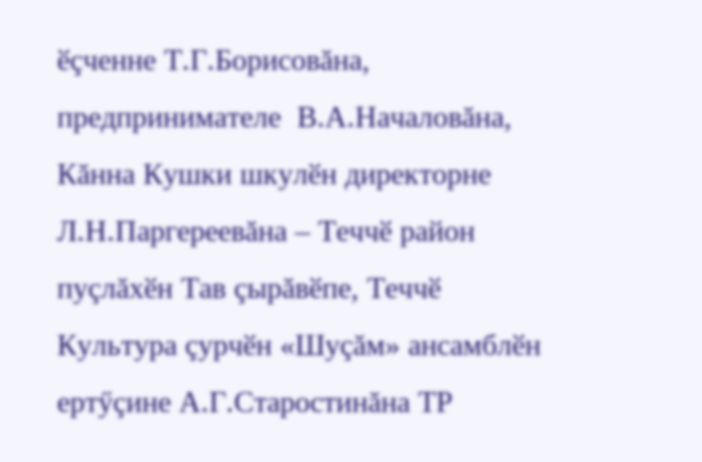ӗçченне Т.Г.Борисовăна, предпринимателе  В.А.Началовăна, Кăнна Кушки шкулӗн директорне Л.Н.Паргереевăна – Теччӗ район пуçлăхӗн Тав çырăвӗпе, Теччӗ Культура çурчӗн «Шуçăм» ансамблӗн ертӳçине А.Г.Старостинăна ТР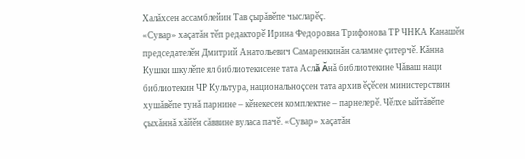Халăхсен ассамблейин Тав çырăвӗпе чысларӗç.
«Сувар» хаçатăн тӗп редакторӗ Ирина Федоровна Трифонова ТР ЧНКА Канашӗн председателӗн Дмитрий Анатольевич Самаренкинăн саламне çитерчӗ. Кăнна Кушки шкулӗпе ял библиотекисене тата Аслă Ăнă библиотекине Чăваш наци библиотекин ЧР Культура, национальноçсен тата архив ӗçӗсен министерствин хушăвӗпе тунă парнине – кӗнекесен комплектне – парнелерӗ. Чӗлхе ыйтăвӗпе çыхăннă хăйӗн сăввине вуласа пачӗ. «Сувар» хаçатăн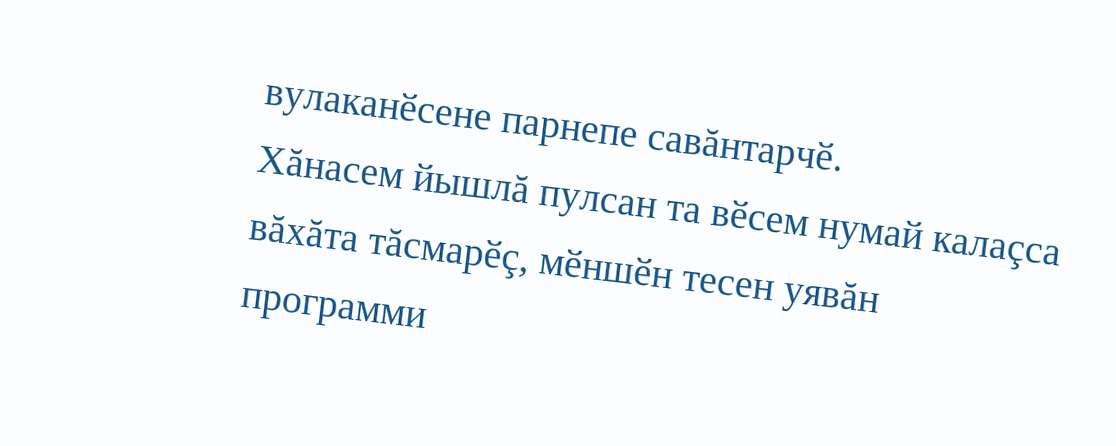вулаканӗсене парнепе савăнтарчӗ.
Хăнасем йышлă пулсан та вӗсем нумай калаçса вăхăта тăсмарӗç, мӗншӗн тесен уявăн программи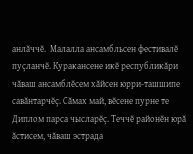анлăччӗ.  Малалла ансамбльсен фестивалӗ пуçланчӗ. Куракансене икӗ республикăри чăваш ансамблӗсем хăйсен юрри-ташшипе савăнтарчӗç. Сăмах май, вӗсене пурне те Диплом парса чысларӗç. Теччӗ районӗн юрă ăстисем, чăваш эстрада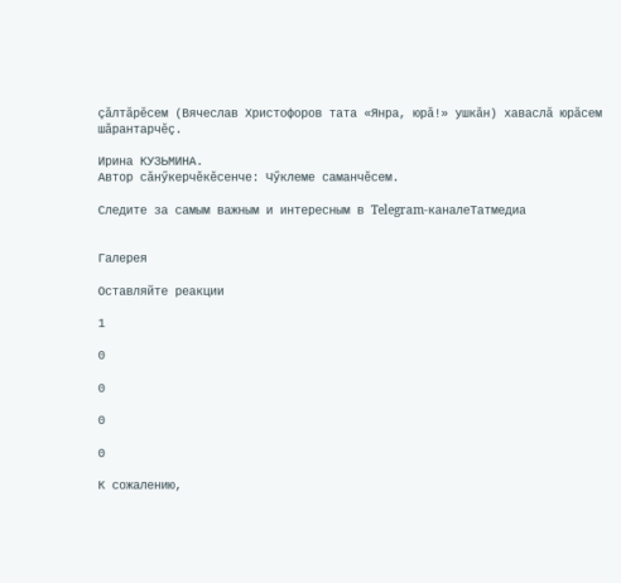çăлтăрӗсем (Вячеслав Христофоров тата «Янра, юрă!» ушкăн) хаваслă юрăсем шăрантарчӗç.

Ирина КУЗЬМИНА.
Автор сăнӳкерчӗкӗсенче: Чӳклеме саманчӗсем.

Следите за самым важным и интересным в Telegram-каналеТатмедиа


Галерея

Оставляйте реакции

1

0

0

0

0

К сожалению,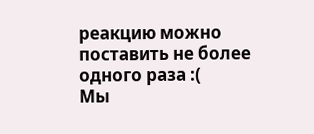реакцию можно поставить не более одного раза :(
Мы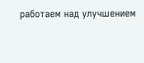работаем над улучшением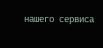нашего сервиса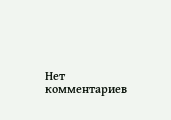Нет комментариев